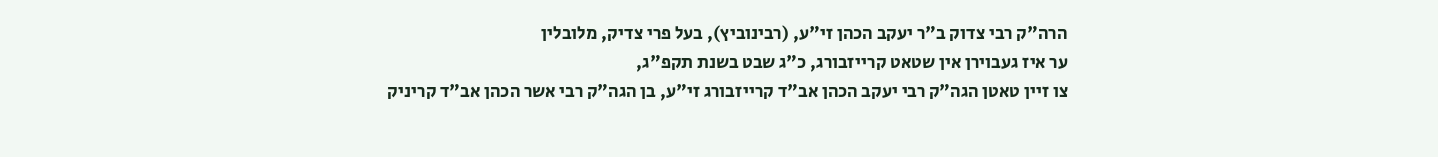הרה"ק רבי צדוק ב"ר יעקב הכהן זי"ע, (רבינוביץ), בעל פרי צדיק, מלובלין
ער איז געבוירן אין שטאט קרייזבורג, כ"ג שבט בשנת תקפ"ג,
צו זיין טאטן הגה"ק רבי יעקב הכהן אב"ד קרייזבורג זי"ע, בן הגה"ק רבי אשר הכהן אב"ד קריניק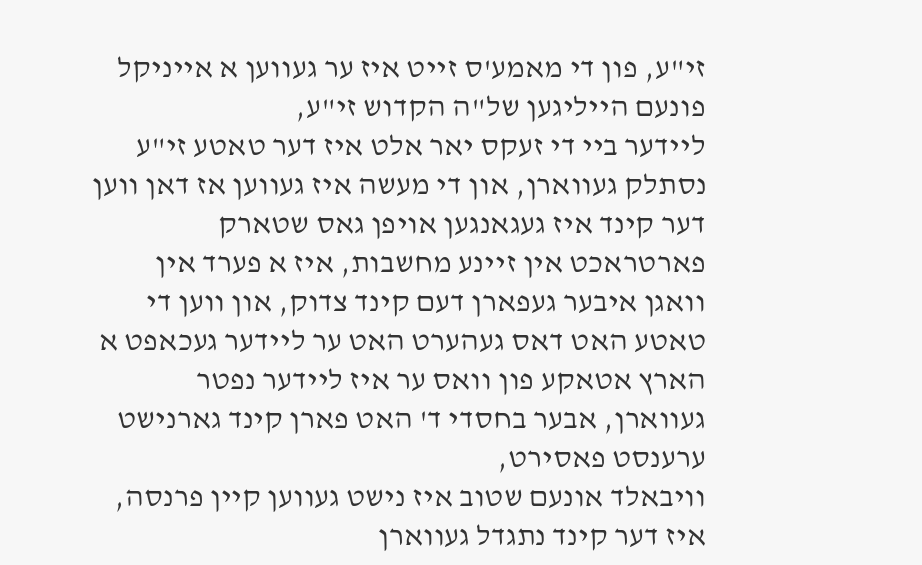זי"ע, פון די מאמע'ס זייט איז ער געווען א אייניקל פונעם הייליגען של"ה הקדוש זי"ע,
ליידער ביי די זעקס יאר אלט איז דער טאטע זי"ע נסתלק געווארן, און די מעשה איז געווען אז דאן ווען דער קינד איז געגאנגען אויפן גאס שטארק פארטראכט אין זיינע מחשבות, איז א פערד אין וואגן איבער געפארן דעם קינד צדוק, און ווען די טאטע האט דאס געהערט האט ער ליידער געכאפט א הארץ אטאקע פון וואס ער איז ליידער נפטר געווארן, אבער בחסדי ד' האט פארן קינד גארנישט ערענסט פאסירט,
וויבאלד אונעם שטוב איז נישט געווען קיין פרנסה, איז דער קינד נתגדל געווארן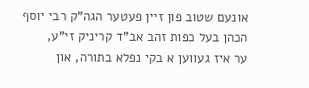אונעם שטוב פון זיין פעטער הגה"ק רבי יוסף הכהן בעל כפות זהב אב"ד קריניק זי"ע,
ער איז געווען א בקי נפלא בתורה, און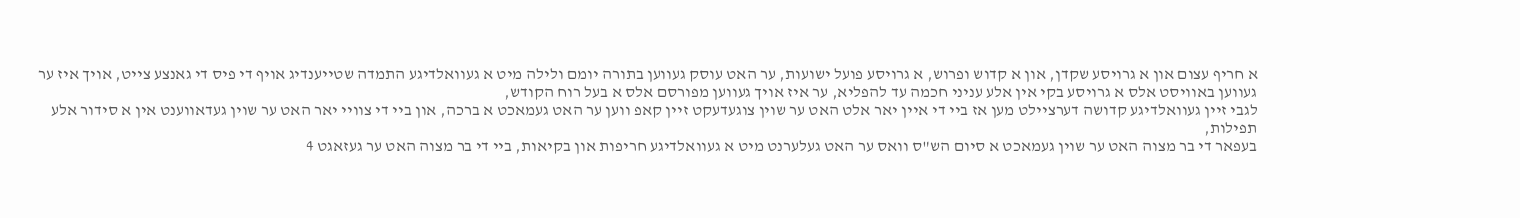א חריף עצום און א גרויסע שקדן, און א קדוש ופרוש, א גרויסע פועל ישועות, ער האט עוסק געווען בתורה יומם ולילה מיט א געוואלדיגע התמדה שטייענדיג אויף די פיס די גאנצע צייט, אויך איז ער געווען באוויסט אלס א גרויסע בקי אין אלע עניני חכמה עד להפליא, ער איז אויך געווען מפורסם אלס א בעל רוח הקודש,
לגבי זיין געוואלדיגע קדושה דערציילט מען אז ביי די איין יאר אלט האט ער שוין צוגעדעקט זיין קאפ ווען ער האט געמאכט א ברכה, און ביי די צוויי יאר האט ער שוין געדאווענט אין א סידור אלע תפילות,
בעפאר די בר מצוה האט ער שוין געמאכט א סיום הש"ס וואס ער האט געלערנט מיט א געוואלדיגע חריפות און בקיאות, ביי די בר מצוה האט ער געזאגט 4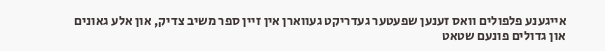אייגענע פלפולים וואס זענען שפעטער געדריקט געווארן אין זיין ספר משיב צדיק, און אלע גאונים און גדולים פונעם שטאט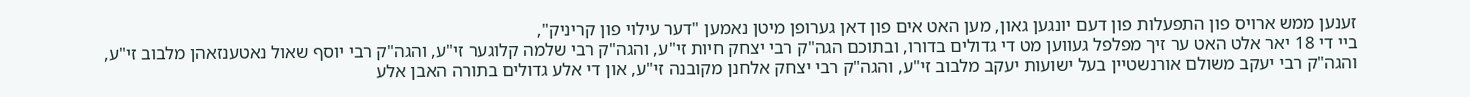זענען ממש ארויס פון התפעלות פון דעם יונגען גאון, מען האט אים פון דאן גערופן מיטן נאמען "דער עילוי פון קריניק",
ביי די 18 יאר אלט האט ער זיך מפלפל געווען מט די גדולים בדורו, ובתוכם הגה"ק רבי יצחק חיות זי"ע, והגה"ק רבי שלמה קלוגער זי"ע, והגה"ק רבי יוסף שאול נאטענזאהן מלבוב זי"ע, והגה"ק רבי יעקב משולם אורנשטיין בעל ישועות יעקב מלבוב זי"ע, והגה"ק רבי יצחק אלחנן מקובנה זי"ע, און די אלע גדולים בתורה האבן אלע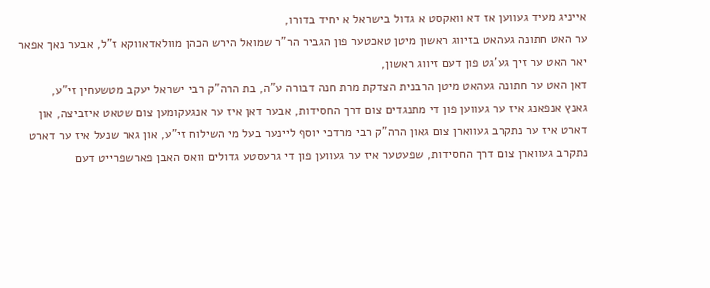אייניג מעיד געווען אז דא וואקסט א גדול בישראל א יחיד בדורו,
ער האט חתונה געהאט בזיווג ראשון מיטן טאכטער פון הגביר הר"ר שמואל הירש הכהן מוולאדאווקא ז"ל, אבער נאך אפאר יאר האט ער זיך גע'גט פון דעם זיווג ראשון,
דאן האט ער חתונה געהאט מיטן הרבנית הצדקת מרת חנה דבורה ע"ה, בת הרה"ק רבי ישראל יעקב מטשעחין זי"ע,
גאנץ אנפאנג איז ער געווען פון די מתנגדים צום דרך החסידות, אבער דאן איז ער אנגעקומען צום שטאט איזביצה, און דארט איז ער נתקרב געווארן צום גאון הרה"ק רבי מרדכי יוסף ליינער בעל מי השילוח זי"ע, און גאר שנעל איז ער דארט נתקרב געווארן צום דרך החסידות, שפעטער איז ער געווען פון די גרעסטע גדולים וואס האבן פארשפרייט דעם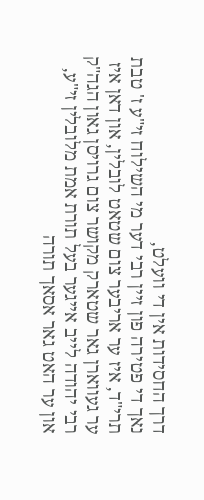דרך החסידות אין די וועלט,
נאך די פטירה פון זיין רבי דער מי השילוח זי"ע ז' טבת תרי"ד, איז ער אריבער צום שטאט לובלין, און דאן איז ער געווארן גאר שטארק מקושר צום גרויסן גאון הגה"ק רבי יהודה לייב אייגער בעל תורת אמת מלובלין זי"ע, און ער האט גאר אסאך תורה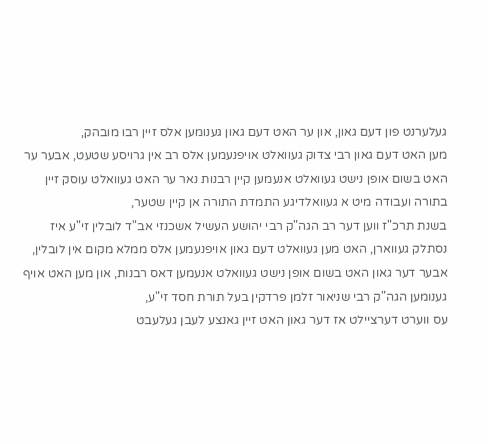געלערנט פון דעם גאון, און ער האט דעם גאון גענומען אלס זיין רבו מובהק,
מען האט דעם גאון רבי צדוק געוואלט אויפנעמען אלס רב אין גרויסע שטעט, אבער ער האט בשום אופן נישט געוואלט אנעמען קיין רבנות נאר ער האט געוואלט עוסק זיין בתורה ועבודה מיט א געוואלדיגע התמדת התורה אן קיין שטער,
בשנת תרכ"ז ווען דער רב הגה"ק רבי יהושע העשיל אשכנזי אב"ד לובלין זי"ע איז נסתלק געווארן, האט מען געוואלט דעם גאון אויפנעמען אלס ממלא מקום אין לובלין, אבער דער גאון האט בשום אופן נישט געוואלט אנעמען דאס רבנות, און מען האט אויף גענומען הגה"ק רבי שניאור זלמן פרדקין בעל תורת חסד זי"ע,
עס ווערט דערציילט אז דער גאון האט זיין גאנצע לעבן געלעבט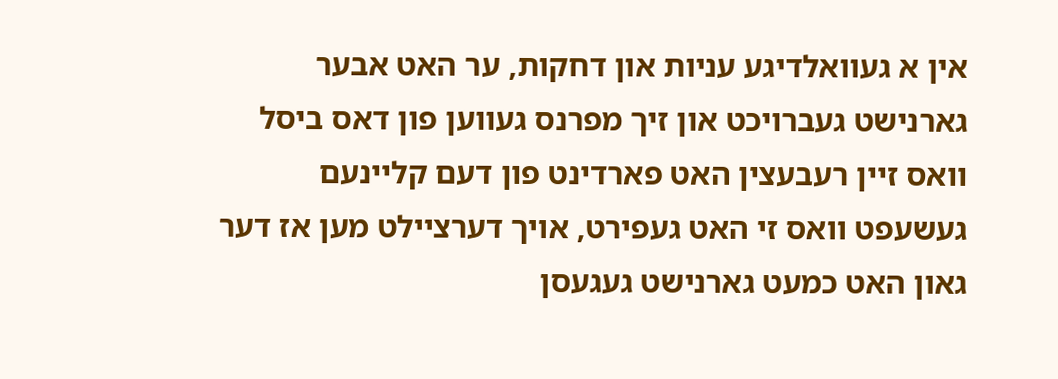אין א געוואלדיגע עניות און דחקות, ער האט אבער גארנישט געברויכט און זיך מפרנס געווען פון דאס ביסל וואס זיין רעבעצין האט פארדינט פון דעם קליינעם געשעפט וואס זי האט געפירט, אויך דערציילט מען אז דער גאון האט כמעט גארנישט געגעסן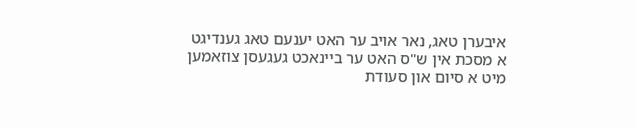איבערן טאג, נאר אויב ער האט יענעם טאג גענדיגט א מסכת אין ש"ס האט ער ביינאכט געגעסן צוזאמען מיט א סיום און סעודת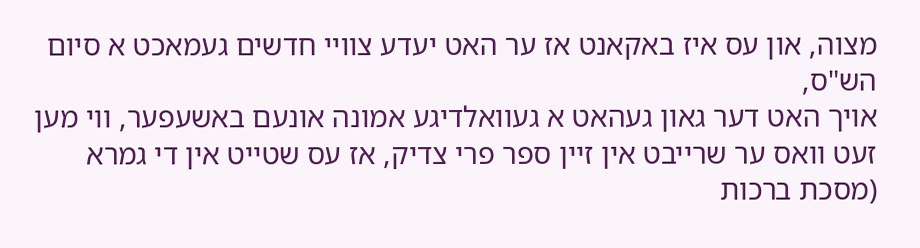מצוה, און עס איז באקאנט אז ער האט יעדע צוויי חדשים געמאכט א סיום הש"ס,
אויך האט דער גאון געהאט א געוואלדיגע אמונה אונעם באשעפער, ווי מען זעט וואס ער שרייבט אין זיין ספר פרי צדיק, אז עס שטייט אין די גמרא (מסכת ברכות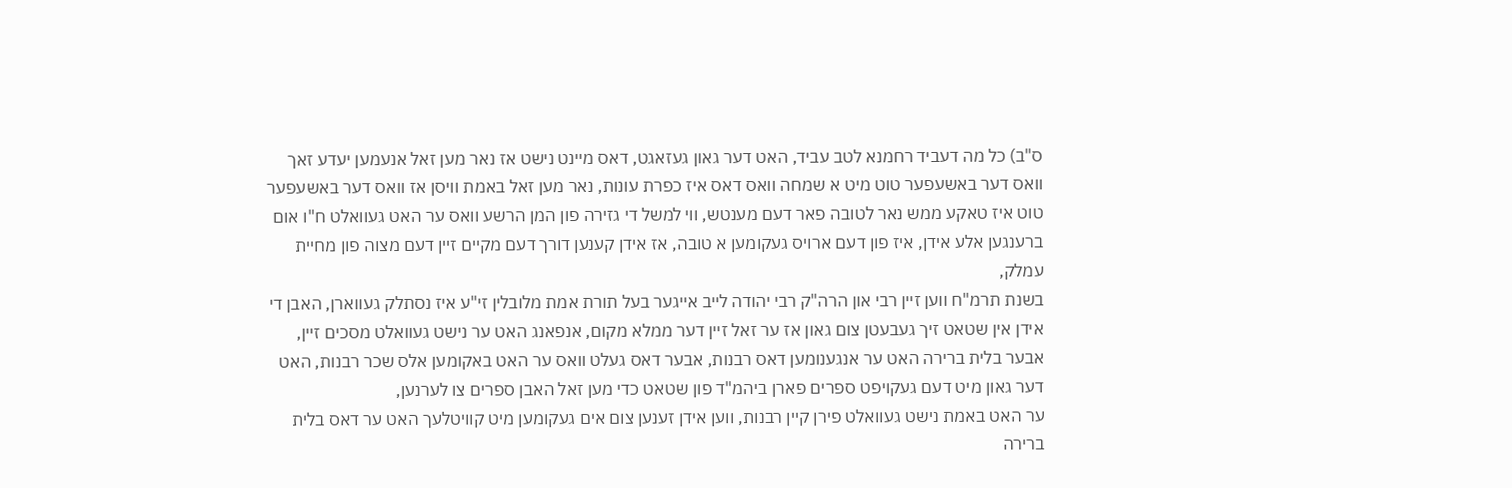ס"ב) כל מה דעביד רחמנא לטב עביד, האט דער גאון געזאגט, דאס מיינט נישט אז נאר מען זאל אנעמען יעדע זאך וואס דער באשעפער טוט מיט א שמחה וואס דאס איז כפרת עונות, נאר מען זאל באמת וויסן אז וואס דער באשעפער טוט איז טאקע ממש נאר לטובה פאר דעם מענטש, ווי למשל די גזירה פון המן הרשע וואס ער האט געוואלט ח"ו אום ברענגען אלע אידן, איז פון דעם ארויס געקומען א טובה, אז אידן קענען דורך דעם מקיים זיין דעם מצוה פון מחיית עמלק,
בשנת תרמ"ח ווען זיין רבי און הרה"ק רבי יהודה לייב אייגער בעל תורת אמת מלובלין זי"ע איז נסתלק געווארן, האבן די אידן אין שטאט זיך געבעטן צום גאון אז ער זאל זיין דער ממלא מקום, אנפאנג האט ער נישט געוואלט מסכים זיין, אבער בלית ברירה האט ער אנגענומען דאס רבנות, אבער דאס געלט וואס ער האט באקומען אלס שכר רבנות, האט דער גאון מיט דעם געקויפט ספרים פארן ביהמ"ד פון שטאט כדי מען זאל האבן ספרים צו לערנען,
ער האט באמת נישט געוואלט פירן קיין רבנות, ווען אידן זענען צום אים געקומען מיט קוויטלעך האט ער דאס בלית ברירה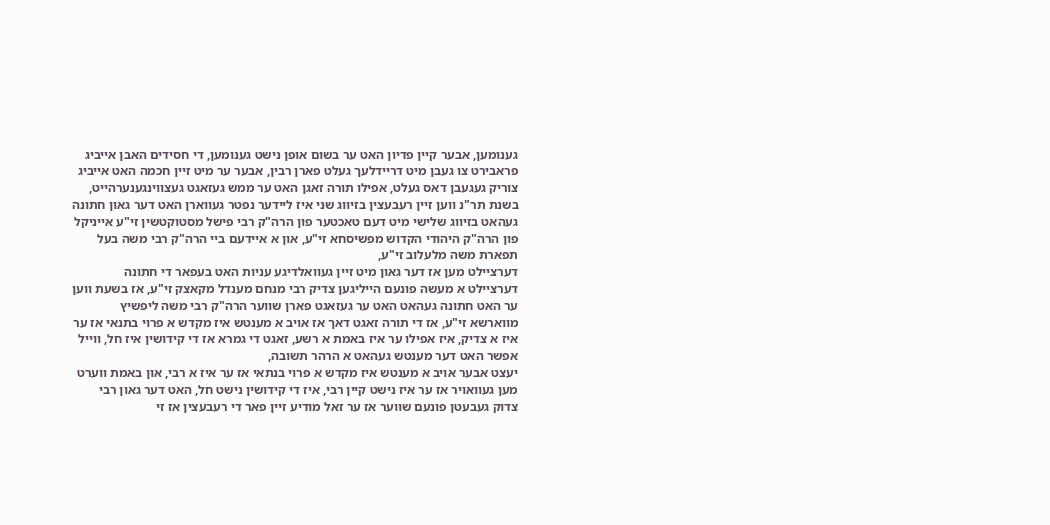גענומען, אבער קיין פדיון האט ער בשום אופן נישט גענומען, די חסידים האבן אייביג פראבירט צו געבן מיט דריידלעך געלט פארן רבין, אבער ער מיט זיין חכמה האט אייביג צוריק געגעבן דאס געלט, אפילו תורה זאגן האט ער ממש געזאגט געצווינגענערהייט,
בשנת תר"נ ווען זיין רעבעצין בזיווג שני איז ליידער נפטר געווארן האט דער גאון חתונה געהאט בזיווג שלישי מיט דעם טאכטער פון הרה"ק רבי פישל מסטוקטשין זי"ע אייניקל פון הרה"ק היהודי הקדוש מפשיסחא זי"ע, און א איידעם ביי הרה"ק רבי משה בעל תפארת משה מלעלוב זי"ע,
דערציילט מען אז דער גאון מיט זיין געוואלדיגע עניות האט בעפאר די חתונה דערציילט א מעשה פונעם הייליגען צדיק רבי מנחם מענדל מקאצק זי"ע, אז בשעת ווען ער האט חתונה געהאט האט ער געזאגט פארן שווער הרה"ק רבי משה ליפשיץ מווארשא זי"ע, אז די תורה זאגט דאך אז אויב א מענטש איז מקדש א פרוי בתנאי אז ער איז א צדיק, איז אפילו ער איז באמת א רשע, זאגט די גמרא אז די קידושין איז חל, ווייל אפשר האט דער מענטש געהאט א הרהר תשובה,
יעצט אבער אויב א מענטש איז מקדש א פרוי בנתאי אז ער איז א רבי, און באמת ווערט מען געוואויר אז ער איז נישט קיין רבי, איז די קידושין נישט חל, האט דער גאון רבי צדוק געבעטן פונעם שווער אז ער זאל מודיע זיין פאר די רעבעצין אז זי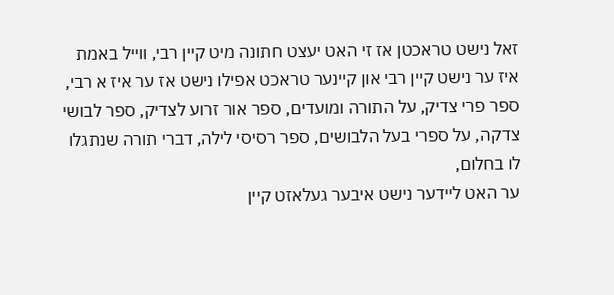זאל נישט טראכטן אז זי האט יעצט חתונה מיט קיין רבי, ווייל באמת איז ער נישט קיין רבי און קיינער טראכט אפילו נישט אז ער איז א רבי,
ספר פרי צדיק, על התורה ומועדים, ספר אור זרוע לצדיק, ספר לבושי צדקה, על ספרי בעל הלבושים, ספר רסיסי לילה, דברי תורה שנתגלו לו בחלום,
ער האט ליידער נישט איבער געלאזט קיין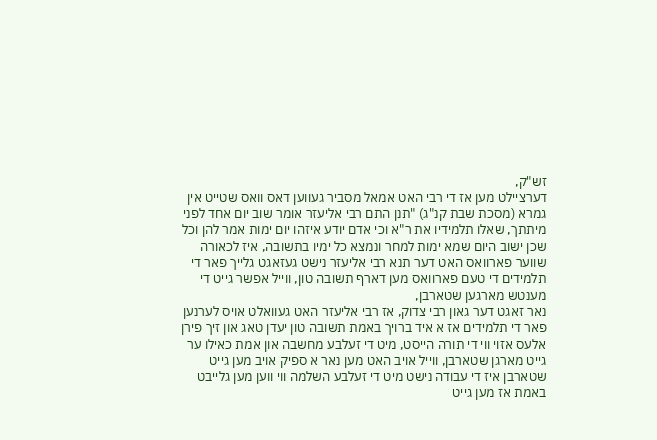זש"ק,
דערציילט מען אז די רבי האט אמאל מסביר געווען דאס וואס שטייט אין גמרא (מסכת שבת קנ"ג) "תנן התם רבי אליעזר אומר שוב יום אחד לפני מיתתך, שאלו תלמידיו את ר"א וכי אדם יודע איזהו יום ימות אמר להן וכל שכן ישוב היום שמא ימות למחר ונמצא כל ימיו בתשובה, איז לכאורה שווער פארוואס האט דער תנא רבי אליעזר נישט געזאגט גלייך פאר די תלמידים די טעם פארוואס מען דארף תשובה טון, ווייל אפשר גייט די מענטש מארגען שטארבן,
נאר זאגט דער גאון רבי צדוק, אז רבי אליעזר האט געוואלט אויס לערנען פאר די תלמידים אז א איד ברויך באמת תשובה טון יעדן טאג און זיך פירן אלעס אזוי ווי די תורה הייסט, מיט די זעלבע מחשבה און אמת כאילו ער גייט מארגן שטארבן, ווייל אויב האט מען נאר א ספיק אויב מען גייט שטארבן איז די עבודה נישט מיט די זעלבע השלמה ווי ווען מען גלייבט באמת אז מען גייט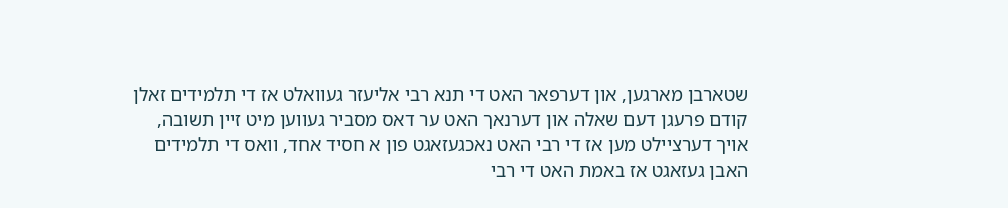שטארבן מארגען, און דערפאר האט די תנא רבי אליעזר געוואלט אז די תלמידים זאלן קודם פרעגן דעם שאלה און דערנאך האט ער דאס מסביר געווען מיט זיין תשובה,
אויך דערציילט מען אז די רבי האט נאכגעזאגט פון א חסיד אחד, וואס די תלמידים האבן געזאגט אז באמת האט די רבי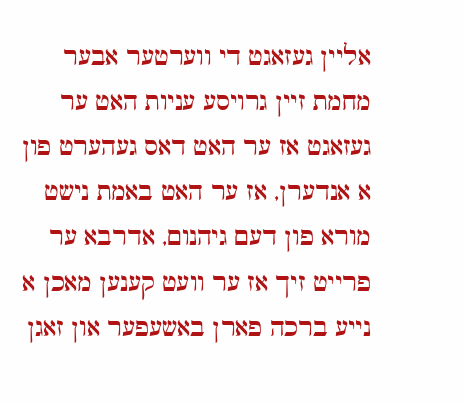אליין געזאגט די ווערטער אבער מחמת זיין גרויסע עניות האט ער געזאגט אז ער האט דאס געהערט פון א אנדערן, אז ער האט באמת נישט מורא פון דעם גיהנום, אדרבא ער פרייט זיך אז ער וועט קענען מאכן א נייע ברכה פארן באשעפער און זאגן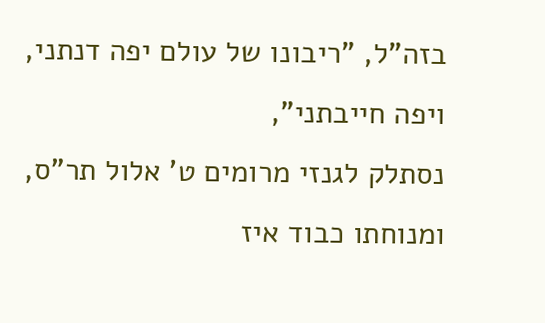בזה"ל, "ריבונו של עולם יפה דנתני, ויפה חייבתני",
נסתלק לגנזי מרומים ט' אלול תר"ס, ומנוחתו כבוד איז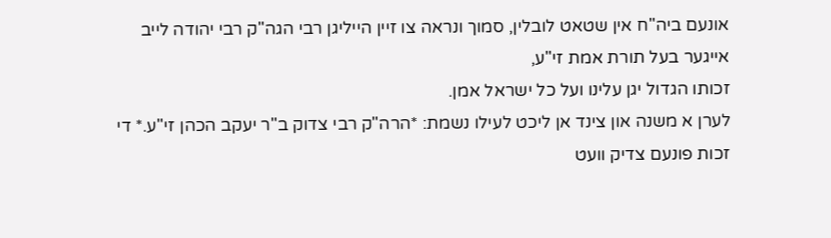אונעם ביה"ח אין שטאט לובלין, סמוך ונראה צו זיין הייליגן רבי הגה"ק רבי יהודה לייב אייגער בעל תורת אמת זי"ע,
זכותו הגדול יגן עלינו ועל כל ישראל אמן.
לערן א משנה און צינד אן ליכט לעילו נשמת: *הרה"ק רבי צדוק ב"ר יעקב הכהן זי"ע.* די זכות פונעם צדיק וועט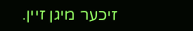זיכער מיגן זיין.